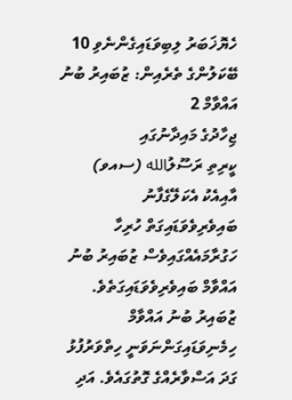ހެޔޮޚަބަރު ލިބިވަޑައިގެންނެވި 10 ބޭކަލުންގެ ތެރެއިން: ޒުބައިރު ބުނު އައްވާމް 2
ޖިހާދުގެ މައިދާނުގައި
ކީރިތި ރަސޫލުالله (ސއވ) އާއިއެކު އެކަލޭގެފާނު ބައިވެރިވެވަޑައިގަތް ހުރިހާ ހަގުރާމައެއްގައިވެސް ޒުބައިރު ބުނު އައްވާމް ބައިވެރިވެވަޑައިގަތެވެ. ޒުބައިރު ބުނު އައްވާމް ހިމެނިވަޑައިގަންނަވަނީ ހިތްވަރުފުޅު ގަދަ އަސްވާރެއްގެ ގޮތުގައެވެ. އަދި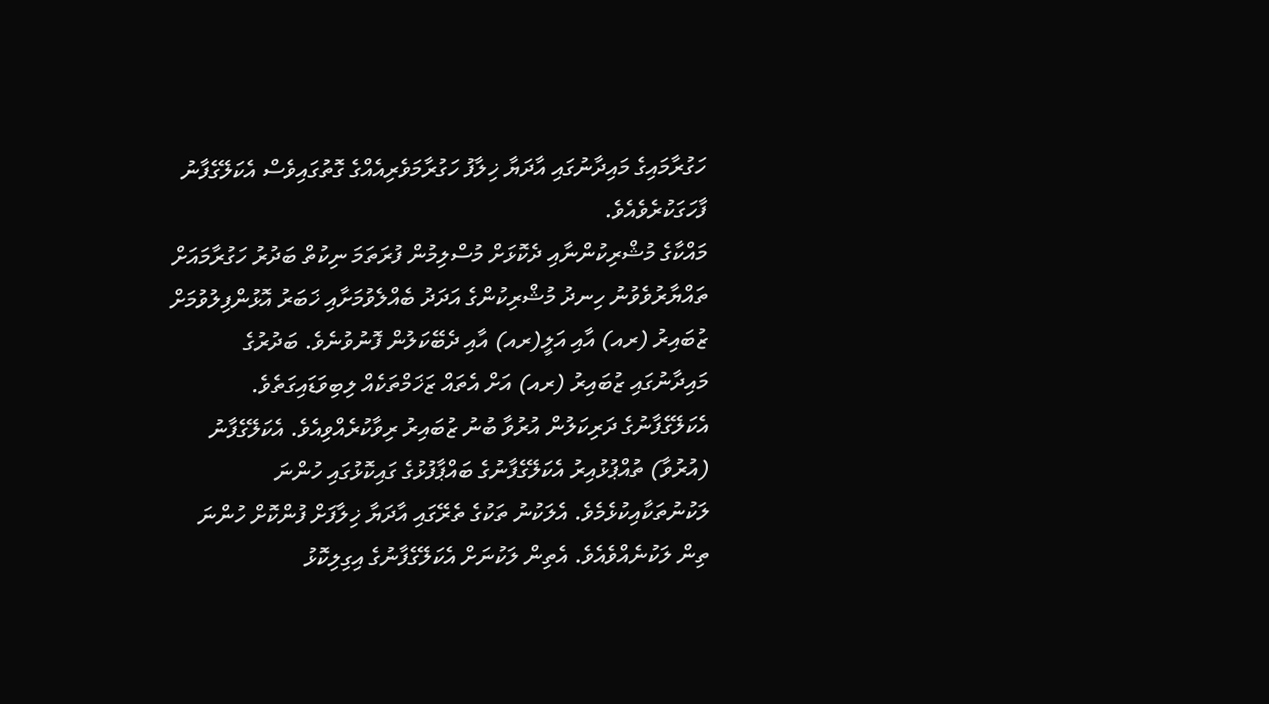ހަގުރާމައިގެ މައިދާނުގައި އާދަޔާ ޚިލާފު ހަގުރާމަވެރިއެއްގެ ގޮތުގައިވެސް އެކަލޭގެފާނު ފާހަގަކުރެވެއެވެ.
މައްކާގެ މުޝްރިކުންނާއި ދެކޮޅަށް މުސްލިމުން ފުރަތަމަ ނިކުތް ބަދުރު ހަގުރާމައަށް ތައްޔާރުވެވުނު ހިނދު މުޝްރިކުންގެ އަދަދު ބެއްލެވުމަށާއި ޚަބަރު އޮޅުންފިލުވުމަށް ޒުބައިރު (ރއ) އާއި އަލީ(ރއ) އާއި ދެބޭކަލުން ފޮނުވުނެވެ. ބަދުރުގެ މައިދާނުގައި ޒުބައިރު (ރއ) އަށް އެތައް ޒަޚަމްތަކެއް ލިބިވަޑައިގަތެވެ. އެކަލޭގެފާނުގެ ދަރިކަލުން އުރުވާ ބުނު ޒުބައިރު ރިވާކުރެއްވިއެވެ. އެކަލޭގެފާނު (އުރުވާ) ތުއްޕުޅުއިރު އެކަލޭގެފާނުގެ ބައްޕާފުޅުގެ ގައިކޮޅުގައި ހުންނަ ލަކުނުތަކާއިކުޅެމެވެ. އެލަކުނު ތަކުގެ ތެރޭގައި އާދަޔާ ޚިލާފަށް ފުންކޮށް ހުންނަ ތިން ލަކުނެއްވެއެވެ. އެތިން ލަކުނަށް އެކަލޭގެފާނުގެ އިގިލިކޮޅު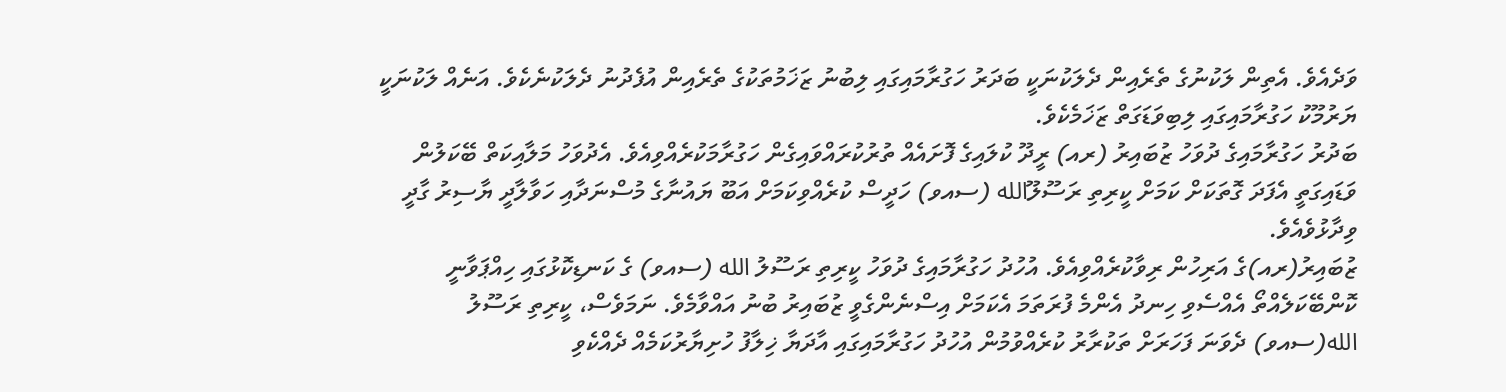ވަދެއެވެ. އެތިން ލަކުނުގެ ތެރެއިން ދެލަކުނަކީ ބަދަރު ހަގުރާމައިގައި ލިބުނު ޒަޚަމުތަކުގެ ތެރެއިން އުފެދުނު ދެލަކުނެކެވެ. އަނެއް ލަކުނަކީ ޔަރުމޫކު ހަގުރާމައިގައި ލިބިވަޑަގަތް ޒަޚަމެކެވެ.
ބަދުރު ހަގުރާމައިގެ ދުވަހު ޒުބައިރު (ރއ) ރީދޫ ކުލައިގެ ފޮށައެއް ތުރުކުރައްވައިގެން ހަގުރާމަކުރެއްވިއެވެ. އެދުވަހު މަލާއިކަތް ބޭކަލުން ވަޑައިގަތީ އެފަދަ ގޮތަކަށް ކަމަށް ކީރިތި ރަސޫލޫالله (ސއވ) ހަދީސް ކުރެއްވިކަމަށް އަބޫ ޔައުނާގެ މުސްނަދާއި ހަވާލާދީ ޔާސިރު ގާދީ ވިދާޅުވެއެވެ.
ޒުބައިރު(ރއ)ގެ އަރިހުން ރިވާކުރެއްވިއެވެ. އުހުދު ހަގުރާމައިގެ ދުވަހު ކީރިތި ރަސޫލު الله (ސއވ) ގެ ކަނޑިކޮޅުގައި ހިއްޕަވާނީ ކޮންބޭކަލެއްތޯ އެއްސެވި ހިނދު އެންމެ ފުރަތަމަ އެކަމަށް އިސްނެންގެވީ ޒުބައިރު ބުނު އައްވާމެވެ. ނަމަވެސް، ކީރިތި ރަސޫލު الله(ސއވ) ދެވަނަ ފަހަރަށް ތަކުރާރު ކުރެއްވުމުން އުހުދު ހަގުރާމައިގައި އާދަޔާ ޚިލާފު ހުށިޔާރުކަމެއް ދެއްކެވި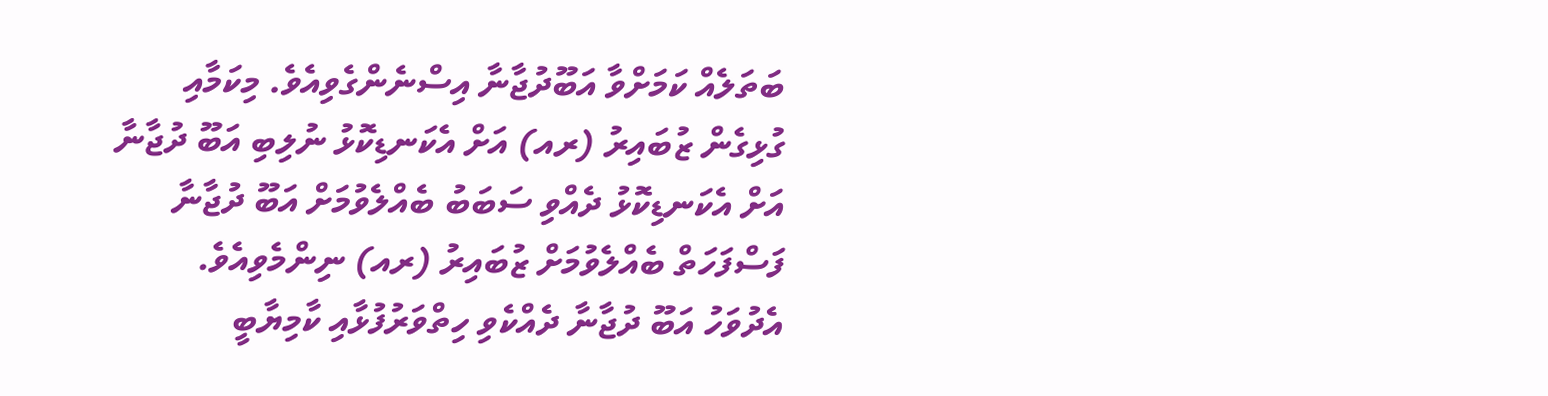ބަތަލެއް ކަމަށްވާ އަބޫދުޖާނާ އިސްނެންގެވިއެވެ. މިކަމާއި ގުޅިގެން ޒުބައިރު (ރއ) އަށް އެކަނޑިކޮޅު ނުލިބި އަބޫ ދުޖާނާ އަށް އެކަނޑިކޮޅު ދެއްވި ސަބަބު ބެއްލެވުމަށް އަބޫ ދުޖާނާ ފަސްފަހަތް ބެއްލެވުމަށް ޒުބައިރު (ރއ) ނިންމެވިއެވެ. އެދުވަހު އަބޫ ދުޖާނާ ދެއްކެވި ހިތްވަރުފުޅާއި ކާމިޔާބީ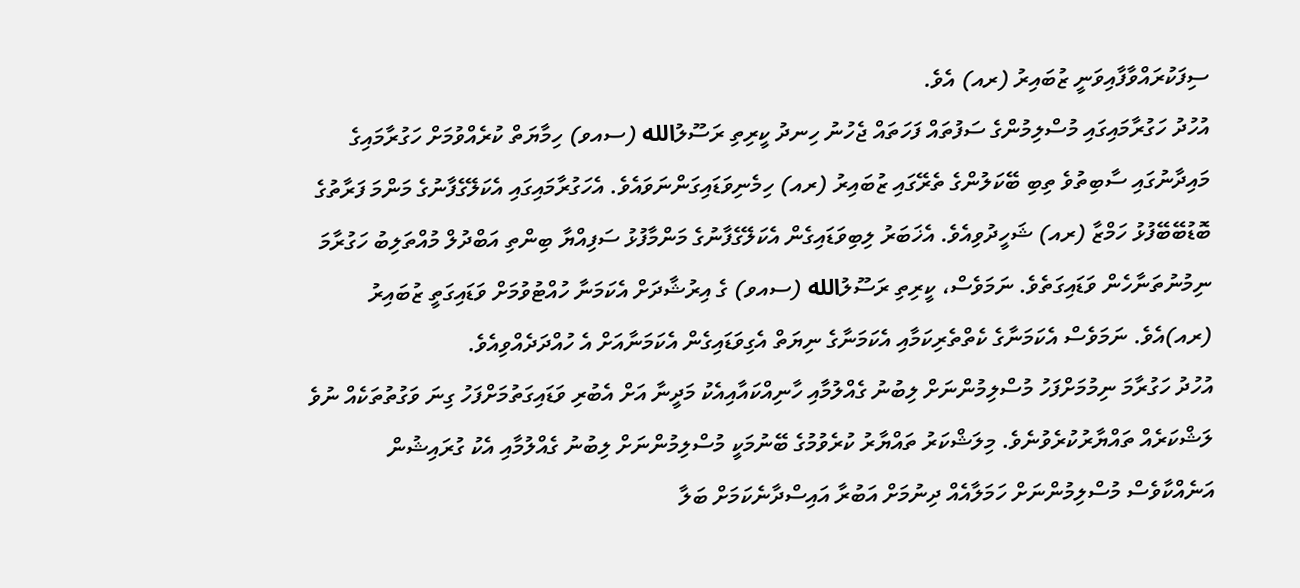ސިފަކުރައްވާފާއިވަނީ ޒުބައިރު (ރއ) އެވެ.
އުހުދު ހަގުރާމައިގައި މުސްލިމުންގެ ސަފުތައް ފަހަތައް ޖެހުނު ހިނދު ކީރިތި ރަސޫލުالله (ސއވ) ހިމާޔަތް ކުރެއްވުމަށް ހަގުރާމައިގެ މައިދާނުގައި ސާބިތުވެ ތިބި ބޭކަލުންގެ ތެރޭގައި ޒުބައިރު (ރއ) ހިމެނިވަޑައިގަންނަވައެވެ. އެހަގުރާމައިގައި އެކަލޭގެފާނުގެ މަންމަ ފަރާތުގެ ބޮޑުބޭބޭފުޅު ހަމްޒާ (ރއ) ޝަހީދުވިއެވެ. އެޚަބަރު ލިބިވަޑައިގެން އެކަލޭގެފާނުގެ މަންމާފުޅު ސަފިއްޔާ ބިންތި އަބްދުލް މުއްތަލިބު ހަގުރާމަ ނިމުނުތަނާހެން ވަޑައިގަތެވެ. ނަމަވެސް، ކީރިތި ރަސޫލުالله (ސއވ) ގެ އިރުޝާދަށް އެކަމަނާ ހުއްޓުވުމަށް ވަޑައިގަތީ ޒުބައިރު (ރއ)އެވެ. ނަމަވެސް އެކަމަނާގެ ކެތްތެރިކަމާއި އެކަމަނާގެ ނިޔަތް އެގިވަޑައިގެން އެކަމަނާއަށް އެ ހުއްދަދެއްވިއެވެ.
އުހުދު ހަގުރާމަ ނިމުމަށްފަހު މުސްލިމުންނަށް ލިބުނު ގެއްލުމާއި ހާނިއްކައާއިއެކު މަދީނާ އަށް އެބުރި ވަޑައިގަތުމަށްފަހު ގިނަ ވަގުތުތަކެއް ނުވެ ލަޝްކަރެއް ތައްޔާރުކުރެވުނެވެ. މިލަޝްކަރު ތައްޔާރު ކުރެވުމުގެ ބޭނުމަކީ މުސްލިމުންނަށް ލިބުނު ގެއްލުމާއި އެކު ގުރައިޝުން އަނެއްކާވެސް މުސްލިމުންނަށް ހަމަލާއެއް ދިނުމަށް އަބުރާ އައިސްދާނެކަމަށް ބަލާ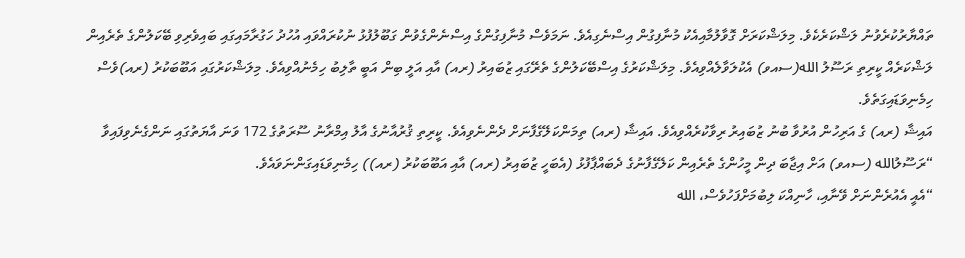ތައްޔާރުކުރެވުނު ލަޝްކަރެކެވެ. މިލަޝްކަރަށް ގޮވާލުމާއިއެކު މުނާފިގުން އިސްނެގިއެވެ. ނަމަވެސް މުނާފިގުންގެ އިސްނެންގެވުން ގަބޫލުފުޅު ނުކުރައްވައި އުހުދު ހަގުރާމައިގައި ބައިވެރިވި ބޭކަލުންގެ ތެރެއިން ލަޝްކަރެއް ކީރިތި ރަސޫލު الله(ސއވ) އެކުލަވާލެއްވިއެވެ. މިލަޝްކަރުގެ އިސްބޭކަލުންގެ ތެރޭގައި ޒުބައިރު (ރއ) އާއި އަލީ ބިން އަބީ ތާލިބު ހިމެނުއްވިއެވެ. މިލަޝްކަރުގައި އަބޫބަކުރު (ރއ)ވެސް ހިމެނިވަޑައިގަތެވެ.
އައިޝާ (ރއ) ގެ އަރިހުން އުރުވާ ބުނު ޒުބައިރު ރިވާކުރެއްވިއެވެ. އައިޝާ (ރއ) ތިމަންކަލޭގެފާނަށް ދެންނެވިއެވެ. ކީރިތި ޤުރުއާނުގެ އާލު އިމްރާނު ސޫރަތުގެ 172 ވަނަ އާޔަތުގައި ނަންގެނެވިފައިވާ “ރަސޫލުالله (ސއވ) އަށް އިޖާބަ ދިން މީހުންގެ ތެރެއިން ކަލޭގެފާނުގެ ދެބައްޕާފުޅު (އެބަހީ ޒުބައިރު (ރއ) އާއި އަބޫބަކުރު (ރއ)) ހިމެނިވަޑައިގަންނަވައެވެ.
“އެއީ އެއުރެންނަށް ވޭނާއި، ހާނިއްކަ ލިބުމަށްފަހުވެސް، الله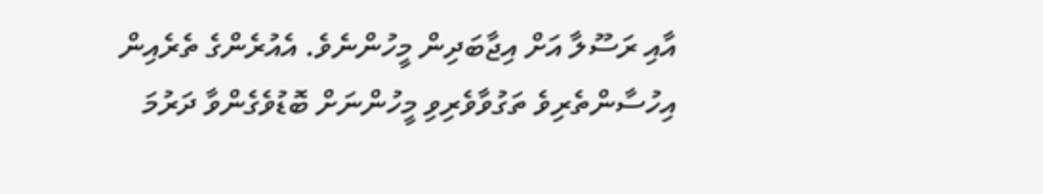އާއި ރަސޫލާ އަށް އިޖާބަދިން މީހުންނެވެ. އެއުރެންގެ ތެރެއިން އިހުސާންތެރިވެ ތަގުވާވެރިވި މީހުންނަށް ބޮޑުވެގެންވާ ދަރުމަ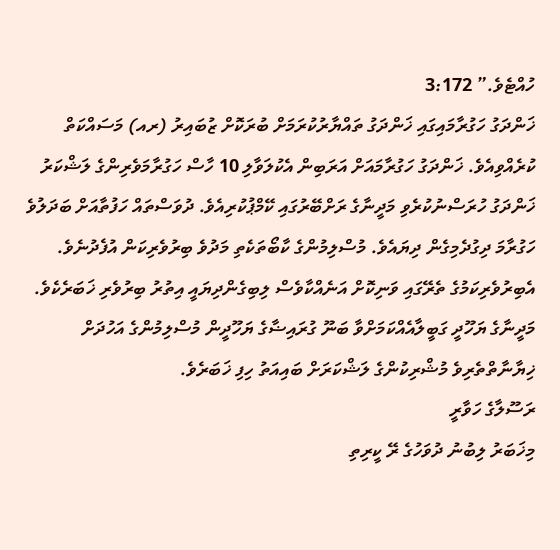ހުއްޓެވެ.” 3:172
ޚަންދަގު ހަގުރާމައިގައި ޚަންދަގު ތައްޔާރުކުރަމަށް ބުރަކޮށް ޒުބައިރު (ރއ) މަސައްކަތް ކުރެއްވިއެވެ. ޚަންދަގު ހަގުރާމައަށް އަރަބިން އެކުލަވާލި 10 ހާސް ހަގުރާމަވެރިންގެ ލަޝްކަރު ޚަންދަގު ހުރަސްނުކުރެވި މަދީނާގެ ރަށްބޭރުގައި ކޭމްޕުކުރިއެވެ. ދުވަސްތައް ހަފުތާއަށް ބަދަލުވެ ހަގުރާމަ ދިގުދެމިގެން ދިޔައެވެ. މުސްލިމުންގެ ކާބޯތަކެތި މަދުވެ ބިރުވެރިކަން އުފެދުނެވެ. އެބިރުވެރިކަމުގެ ތެރޭގައި ވަނިކޮށް އަނެއްކާވެސް ލިބިގެންދިޔައީ އިތުރު ބިރުވެރި ޚަބަރެކެވެ. މަދީނާގެ ޔަހޫދީ ގަބީލާއެއްކަމަށްވާ ބަނޫ ގުރައިޟާގެ ޔަހޫދީން މުސްލިމުންގެ އަހުދަށް ޚިޔާނާތްތެރިވެ މުޝްރިކުންގެ ލަޝްކަރަށް ބައިއަތު ހިފި ޚަބަރެވެ.
ރަސޫލާގެ ހަވާރީ
މިޚަބަރު ލިބުނު ދުވަހުގެ ރޭ ކީރިތި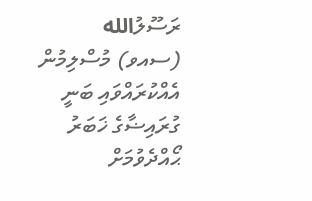ރަސޫލުالله (ސއވ) މުސްލިމުން އެއްކުރައްވައި ބަނީ ގުރައިޟާގެ ޚަބަރު ޙޯއްދެވުމަށް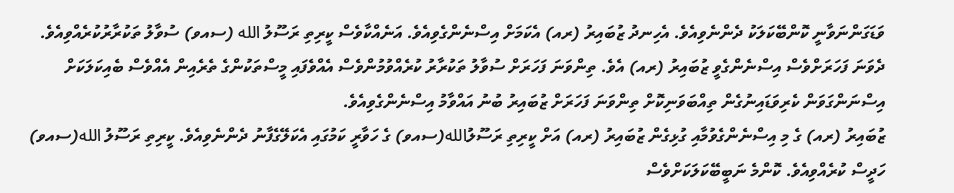ވަޑަގަންނަވާނީ ކޮންބޭކަލަކު ދެންނެވިއެވެ. އެހިނދު ޒުބައިރު (ރއ) އެކަމަށް އިސްނެންގެވިއެވެ. އަނެއްކާވެސް ކީރިތި ރަސޫލު الله (ސއވ) ސުވާލު ތަކުރާރުކުރެއްވިއެވެ. ދެވަނަ ފަހަރަށްވެސް އިސްނެންގެވީ ޒުބައިރު (ރއ) އެވެ. ތިންވަނަ ފަހަރަށް ސުވާލު ތަކުރާރު ކުރެއްވުމުންވެސް އެއްވެފައި މީސްތަކުންގެ ތެރެއިން އެއްވެސް ބެއިކަލަކަށް އިސްނަންގަވަން ކެރިވަޑައިނުގެން ތިއްބަވަނިކޮށް ތިންވަނަ ފަހަރަށް ޒުބައިރު ބުނު އައްވާމު އިސްނެންގެވިއެވެ.
ޒުބައިރު (ރއ) ގެ މި އިސްނެންގެވުމާއި ގުޅިގެން ޒުބައިރު (ރއ) އަށް ކީރިތި ރަސޫލުالله(ސއވ) ގެ ހަވާރީ ކަމުގައި އެކަލޭގެފާނު ދެންނެވިއެވެ. ކީރިތި ރަސޫލު الله(ސއވ) ހަދީސް ކުރެއްވިއެވެ. ކޮންމެ ނަބީބޭކަލަކަށްވެސް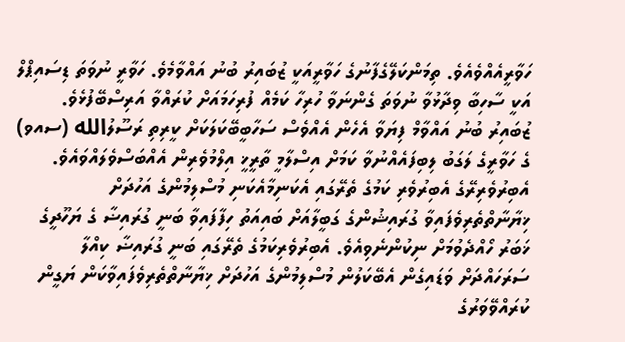ހަވާރީއެއްވެއެވެ. ތިމަންކަލޭގެފާނުގެ ހަވާރީއަކީ ޒުބައިރު ބުނު އައްވާމެވެ. ހަވާރީ ނުވަތަ ޑިސައިޕްލް އަކީ ސާހިބާ ވިދާޅުވާ ނުވަތަ ގެންނަވާ ހުރިހާ ކަމެއް ފުރިހަމައަށް ކުރައްވާ އަރިސްބޭފުޅެވެ. ޒުބައިރު ބުނު އައްވާމް ފިޔަވާ އެހެން އެއްވެސް ސަހާބީބޭކަލަކަށް ކީރިތި ރަސޫލުالله (ސއވ) ގެ ހަވާރީގެ ލަގަބު ލިބިފައެއްނުވާ ކަމަށް އިސްލާމީ ތާރީޚީ އިލްމުވެރިން އެއްބަސްވެލައްވައެވެ.
އެބިރުވެރިރޭގެ އެބިރުވެރި ކަމުގެ ތެރޭގައި އެކަނިމާއެކަނި މުސްލިމުންގެ އަހުދަށް ޚިޔާނާތްތެރިވެފައިވާ ގުރައިޝުންގެ ގަބީލާއަށް ބައިއަތު ހިފާފައިވާ ބަނީ ގުރައިޟާ ގެ ޔަހޫދީގެ ޚަބަރު ހޯއްދެވުމަށް ނިކުންނެވިއެވެ. އެބިރުވެރިކަމުގެ ތެރޭގައި ބަނީ ގުރައިޟާ ކިއްލާ ސަރަހައްދަށް ވަޑައިގެން އެބޭކަލުން މުސްލިމުންގެ އަހުދަށް ޚިޔާނާތްތެރިވެފައިވާކަން ޔަގީން ކުރައްވޭވަރުގެ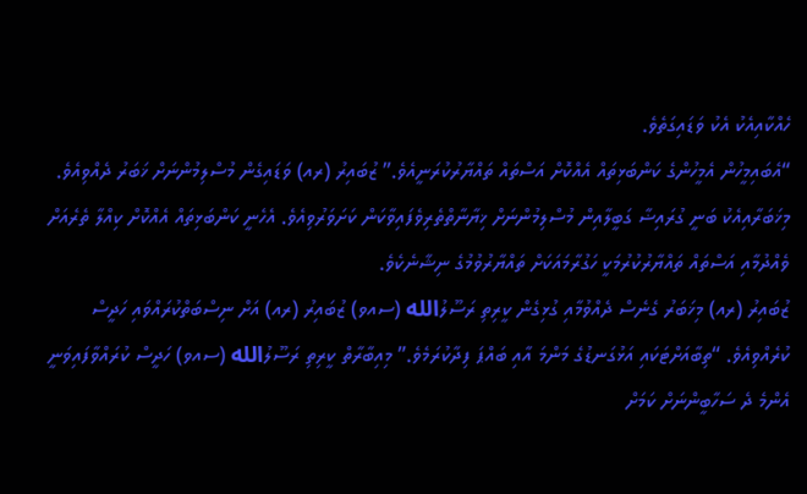ހެއްކާއިއެކު އެކު ވަޑައިގަތެވެ.
“އެބައިމީހުން އެމީހުންގެ ކަންބަޅިތައް އެއްކޮށް އަސްތައް ތައްޔާރުކުރަނީއެވެ.” ޒުބައިރު (ރއ) ވަޑައިގެން މުސްލިމުންނަށް ޚަބަރު ދެއްވިއެވެ. މިޚަބަރާއިއެކު ބަނީ ގުރައިޟާ ގަބީލާއިން މުސްލިމުންނަށް ޚިޔާނާތްތެރިވެފައިވާކަން ކަށަވަރުވިއެވެ. އެހެނީ ކަންބަޅިތައް އެއްކޮށް ކިއްލާ ތެރެއަށް ވެއްދުމާއި އަސްތައް ތައްޔާރުކުރުމަކީ ހަގުރާމައަކަށް ތައްޔާރުވުމުގެ ނިޝާނެކެވެ.
ޒުބައިރު (ރއ) މިޚަބަރު ގެނެސް ދެއްވުމާއި ގުޅިގެން ކީރިތި ރަސޫލުالله (ސއވ) ޒުބައިރު (ރއ) އަށް ނިސްބަތްކުރައްވައި ހަދީސް ކުރެއްވިއެވެ. “ތިބާއަށްޓަކައި އަޅުގަނޑުގެ މަންމަ އާއި ބައްޕަ ފިދާކުރަމެވެ.” މިއިބާރާތް ކީރިތި ރަސޫލުالله (ސއވ) ހަދީސް ކުރައްވާފައިވަނީ އެންމެ ދެ ސަހާބީންނަށް ކަމަށް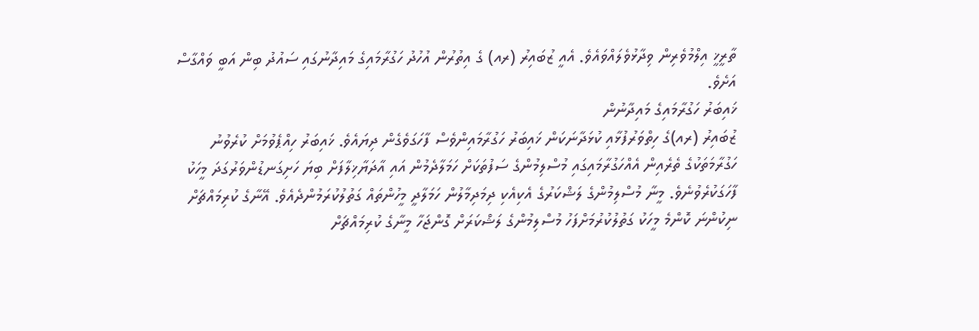ތާރީޚީ އިލްމުވެރިން ވިދާޅުވެލައްވައެވެ. އެއީ ޒުބައިރު (ރއ) ގެ އިތުރުން އުހުދު ހަގުރާމައިގެ މައިދާނުގައި ސައުދު ބިން އަބީ ވައްގާސް އަށެވެ.
ޚައިބަރު ހަގުރާމައިގެ މައިދާނުން
ޒުބައިރު (ރއ)ގެ ހިތްވަރުފުޅާއި ކުޅަދާނަކަން ޚައިބަރު ހަގުރާމައިންވެސް ފާހަގަވެގެން ދިޔައެވެ. ޚައިބަރު ހިއްޕެވުމަށް ކުރެވުނު ހަގުރާމަތަކުގެ ތެރެއިން އެއްހަގުރާމައިގައި މުސްލިމުންގެ ސަފުތަކަށް ހަމަލާދެމުން އައި އާދަޔާޚިލާފަށް ބިޔަ ހަށިގަނޑުންވަރުގަދަ މީހަކު ފާހަގަކުރެވުނެވެ. މީނާ މުސްލިމުންގެ ލަޝްކަރުގެ އެކިއެކި ދިމަދިމާލުން ހަމަލާދީ މީހުންތައް ގަތުލުކުރަމުންދެއެވެ. އޭނާގެ ކުރިމައްޗަށް ނިކުންނަ ކޮންމެ މީހަކު ގަތުލުކުރުމަށްފަހު މުސްލިމުންގެ ލަޝްކަރަށް ގޮންޖަހާ މީނާގެ ކުރިމައްޗަށް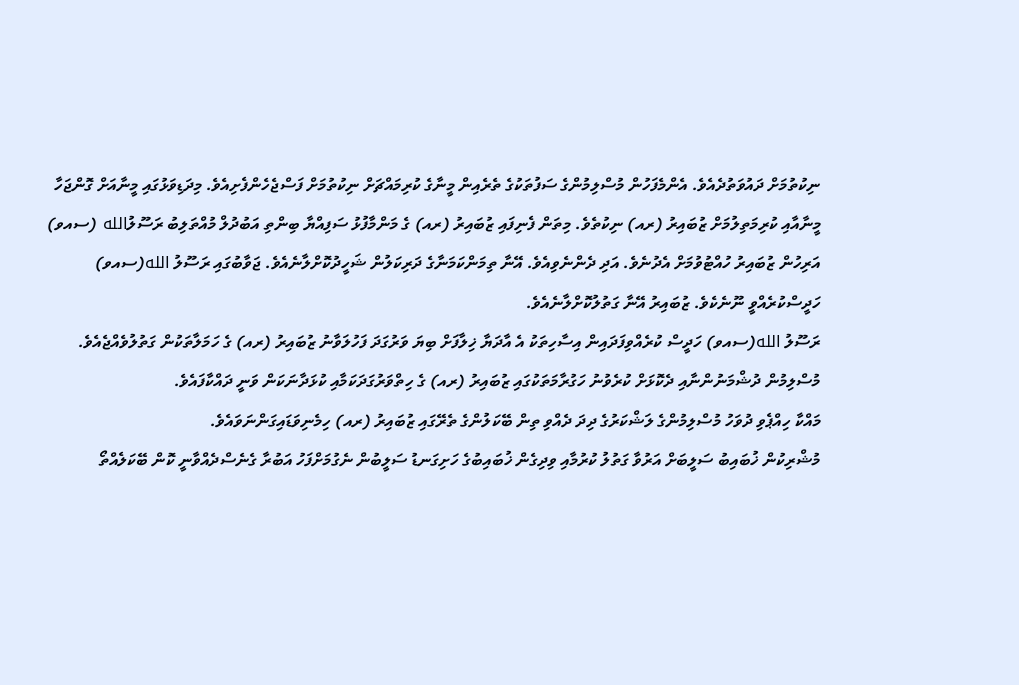ނިކުތުމަށް ދައުވަތުދެއެވެ. އެންމެފަހުން މުސްލިމުންގެ ސަފުތަކުގެ ތެރެއިން މީނާގެ ކުރިމައްޗަށް ނިކުތުމަށް ފަސްޖެހެންފެށިއެވެ. މިދަޑިވަޅުގައި މީނާއަށް ގޮންޖަހާ މީނާއާއި ކުރިމަތިލުމަށް ޒުބައިރު (ރއ) ނިކުތެވެ. މިތަން ފެނިފައި ޒުބައިރު (ރއ) ގެ މަންމާފުޅު ސަފިއްޔާ ބިންތި އަބުދުލް މުއްތަލިބު ރަސޫލުالله (ސއވ) އަރިހުން ޒުބައިރު ހުއްޓުވުމަށް އެދުނެވެ. އަދި ދެންނެވިއެވެ. އޭނާ ތިމަންކަމަނާގެ ދަރިކަލުން ޝަހީދުކޮށްލާނެއެވެ. ޖަވާބުގައި ރަސޫލު الله(ސއވ) ހަދީސްކުރެއްވީ ނޫނެކެވެ. ޒުބައިރު އޭނާ ގަތުލުކޮށްލާނެއެވެ.
ރަސޫލު الله(ސއވ) ހަދީސް ކުރެއްވިފަދައިން އިސާހިތަކު އެ އާދަޔާ ޚިލާފަށް ބިޔަ ވަރުގަދަ ފަހުލަވާނު ޒުބައިރު (ރއ) ގެ ހަމަލާތަކުން ގަތުލުވެއްޖެއެވެ. މުސްލިމުން ދުޝްމަނުންނާއި ދެކޮޅަށް ކުރެވުނު ހަގުރާމަތަކުގައި ޒުބައިރު (ރއ) ގެ ހިތްވަރުގަދަކަމާއި ކުޅަދާނަކަން ވަނީ ދައްކާފައެވެ.
މައްކާ ހިއްޕެވި ދުވަހު މުސްލިމުންގެ ލަޝްކަރުގެ ދިދަ ދެއްވި ތިން ބޭކަލުންގެ ތެރޭގައި ޒުބައިރު (ރއ) ހިމެނިވަޑައިގަންނަވައެވެ.
މުޝްރިކުން ޚުބައިބު ސަލީބަށް އަރުވާ ގަތުލު ކުރުމާއި ވިދިގެން ޚުބައިބުގެ ހަށިގަނޑު ސަލީބުން ނެގުމަށްފަހު އަބުރާ ގެނެސްދެއްވާނީ ކޮން ބޭކަލެއްތޯ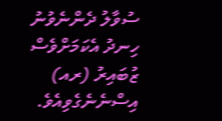ސުވާލު ދެންނެވުނު ހިނދު އެކަމަށްވެސް ޒުބައިރު (ރއ) އިސްނެނެގެވިއެވެ.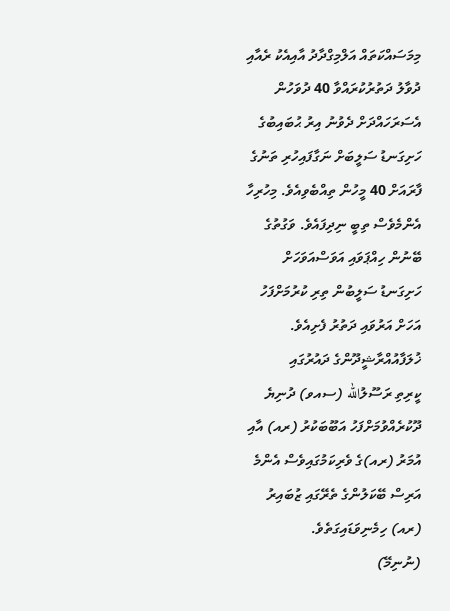މިމަސައްކަތައް އަލްމިގްދާދު އާއިއެކު ރެއާއި ދުވާލު ދަތުރުކުރައްވާ 40 ދުވަހުން އެސަރަހައްދަށް ދެވުނު އިރު ޙުބައިބުގެ ހަށިގަނޑު ސަލީބަށް ނަގާފައިހުރި ތަނުގެ ފާރައަށް 40 މީހުން ތިއްބެވިއެވެ. މިހުރިހާ އެންމެވެސް ތިބީ ނިދިފައެވެ. ވަގުތުގެ ބޭނުން ހިއްޕަވައި އަވަސްއަވަހަށް ހަށިގަނޑު ސަލީބުން ތިރި ކުރުމަށްފަހު އަހަށް އަރުވައި ދަތުރު ފެށިއެވެ.
ޚުލަފާއުއްރާޝީދޫންގެ ދައުރުގައި
ކީރިތި ރަސޫލުالله (ސއވ) ދުނިޔެ ދޫކުރެއްވުމަށްފަހު އަބޫބަކުރު (ރއ) އާއި އުމަރު (ރއ)ގެ ވެރިކަމުގައިވެސް އެންމެ އަރިސް ބޭކަލުންގެ ތެރޭގައި ޒުބައިރު (ރއ) ހިމެނިވަޑައިގަތެވެ.
(ނުނިމޭ)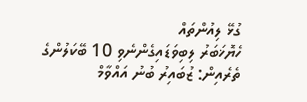ގުޅޭ ލިއުންތައް
ހެޔޮޚަބަރު ލިބިވަޑައިގެންނެވި 10 ބޭކަލުންގެ ތެރެއިން: ޒުބައިރު ބުނު އައްވާމް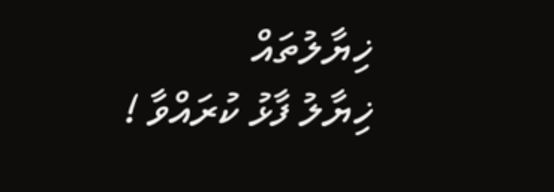ޚިޔާލުތައް
ޚިޔާލު ފާޅު ކުރައްވާ !